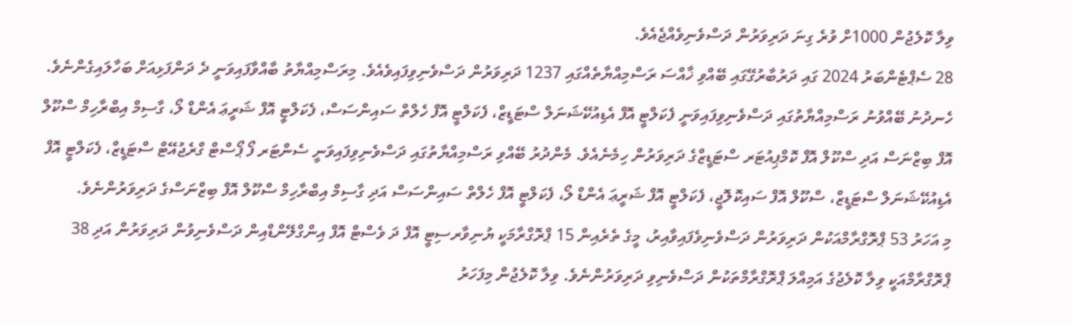ވިލާ ކޮލެޖުން 1000ށް ވުރެ ގިނަ ދަރިވަރުން ދަސްވެނިވެއްޖެއެވެ.
28 ސެޕްޓެންބަރު 2024 ގައި ދަރުބާރުގޭގައި ބޭއްވި ޚާއްސަ ރަސްމިއްޔާތެއްގައި 1237 ދަރިވަރުން ދަސްވެނިވިފައިވެއެވެ. މިރަސްމިއްޔާތު ބާއްވާފައިވަނީ ދެ ދަންފަޅިއަށް ބަހާލައިގެންނެވެ.
ހެނދުނު ބޭއްވުނު ރަސްމިއްޔާތުގައި ދަސްވެނިވިފައިވަނީ ފެކަލްޓީ އޮފް އެޑިއުކޭޝަނަލް ސްޓަޑީޒް، ފެކަލްޓީ އޮފް ހެލްތް ސައިންސަސް، ފެކަލްޓީ އޮފް ޝަރީޢަ އެންޑް ލޯ، ގާސިމް އިބްރާހިމް ސްކޫލް އޮފް ބިޒްނަސް އަދި ސްކޫލް އޮފް ކޮމްޕިއުޓަރ ސްޓަޑީޒްގެ ދަރިވަރުން ހިމެނެއެވެ. މެންދުރު ބޭއްވި ރަސްމިއްޔާތުގައި ދަސްވެނިވިފައިވަނީ ސެންޓަރ ފޯ ޕޯސްޓް ގްރެޖުއޭޓް ސްޓަޑީޒް، ފެކަލްޓީ އޮފް އެޑިއުކޭޝަނަލް ސްޓަޑީޒް، ސްކޫލް އޮފް ސައިކޮލޮޖީ، ފެކަލްޓީ އޮފް ޝަރީޢަ އެންޑް ލޯ، ފެކަލްޓީ އޮފް ހެލްތް ސައިންސަސް އަދި ގާސިމް އިބްރާހިމް ސްކޫލް އޮފް ބިޒްނަސްގެ ދަރިވަރުންނެވެ.
މި އަހަރު 53 ޕްރޮގްރާމްއަކުން ދަރިވަރުން ދަސްވެނިވެފައިވާއިރު، މީގެ ތެރެއިން 15 ޕްރޮގްރާމަކީ ޔުނިވާރސިޓީ އޮފް ދަ ވެސްޓް އޮފް އިންގްލޭންޑްއިން ދަސްވެނިވުން ދަރިވަރުން އަދި 38 ޕްރޮގްރާމްއަކީ ވިލާ ކޮލެޖުގެ އަމިއްލަ ޕްރޮގްރާމްތަކުން ދަސްވެނިވި ދަރިވަރުންނެވެ. ވިލާ ކޮލެޖުން މިފަހަރު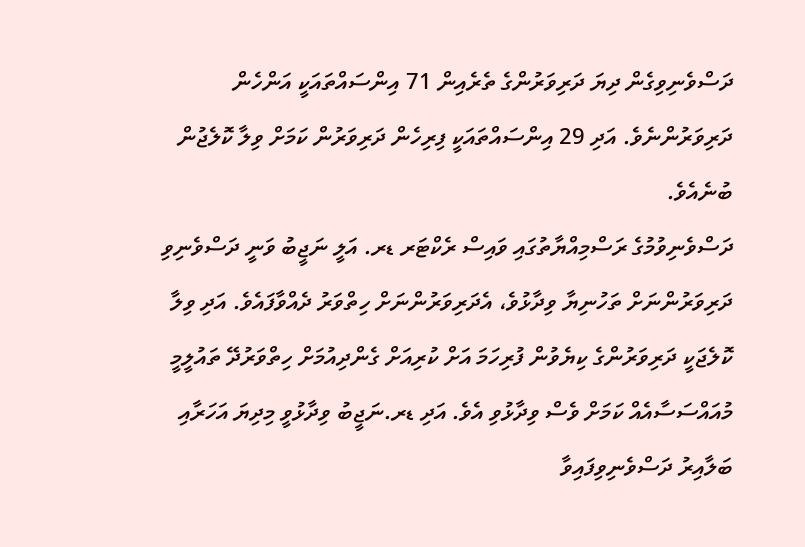ދަސްވެނިވިގެން ދިޔަ ދަރިވަރުންގެ ތެރެއިން 71 އިންސައްތައަކީ އަންހެން ދަރިވަރުންނެވެ. އަދި 29 އިންސައްތައަކީ ފިރިހެން ދަރިވަރުން ކަމަށް ވިލާ ކޮލެޖުން ބުނެއެވެ.
ދަސްވެނިވުމުގެ ރަސްމިއްޔާތުގައި ވައިސް ރެކްޓަރ ޑރ. އަލީ ނަޖީބު ވަނީ ދަސްވެނިވި ދަރިވަރުންނަށް ތަހުނިޔާ ވިދާޅުވެ، އެދަރިވަރުންނަށް ހިތްވަރު ދެއްވާފައެވެ. އަދި ވިލާ ކޮލެޖަކީ ދަރިވަރުންގެ ކިޔެވުން ފުރިހަމަ އަށް ކުރިއަށް ގެންދިއުމަށް ހިތްވަރުދޭ ތައުލީމީ މުއައްސަސާއެއް ކަމަށް ވެސް ވިދާޅުވި އެވެ. އަދި ޑރ.ނަޖީބު ވިދާޅުވީ މިދިޔަ އަހަރާއި ބަލާއިރު ދަސްވެނިވިފައިވާ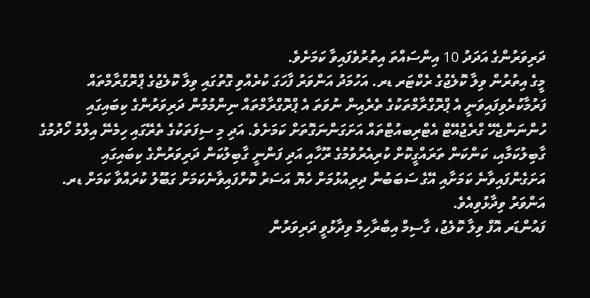ދަރިވަރުންގެ އަދަދު 10 އިންސައްތަ އިތުރުވެފައިވާ ކަމަށެވެ.
މީގެ އިތުރުން ވިލާ ކޮލެޖުގެ ރެކްޓަރ ޑރ. އަހުމަދު އަންވަރު ފާހަގަ ކުރެއްވި ގޮތުގައި ވިލާ ކޮލެޖުގެ ޕްރޮގްރާމްތައް ފަރުމާކުރެވިފައިވަނީ އެ ޕްރޮގްރާމްތަކުގެ ތެރެއިން ނުވަތަ އެ ޕްރޮގްރާމްތައް ނިންމުމުން ދަރިވަރުންގެ ކިބައިގައި ހުންނަންޖެހޭ ގްރެޖުއޭޓް އެޓްރިބއުޓްތައް އަށަގަންނަގޮތަށް ކަމަށެވެ. އަދި މި ސިފަތަކުގެ ތެރޭގައި ހިމެނޭ އިލްމު ހޯދުމުގެ ގާބިލުކަމާއި، ކަންކަން ތަރައްގީކޮށް ކުރިއެރުވުމުގެ ރޫހާއި އަދި ފަންނީ ގާބިލުކަން ދަރިވަރުންގެ ކިބައިގައި އަށަގެންފައިވާނެ ކަމަށާއި އޭގެ ސަބަބުން ދިރިއުޅުމަށް ހެޔޮ އަސަރު ކޮށްފައިވާނެކަމަށް ގަބޫލު ކުރައްވާ ކަމަށް ޑރ. އަންވަރު ވިދާޅުވިއެވެ.
ފައުންޑަރ އޮފް ވިލާ ކޮލެޖު، ގާސިމް އިބްރާހިމް ވިދާޅުވީ ދަރިވަރުން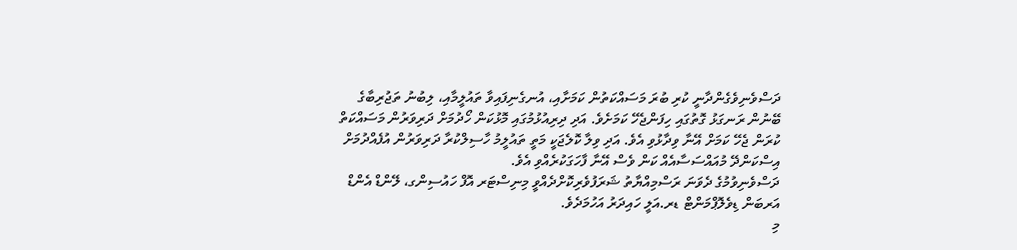ދަސްވެނިވެގެންދާނީ ކުރި ބުރަ މަސައްކަތުން ކަމަށާއި، އުނގެނިފައިވާ ތައުލީމާއި، ލިބުނު ތަޖުރިބާގެ ބޭނުން ރަނގަޅު ގޮތުގައި ހިފަންޖެހޭ ކަމަށެވެ. އަދި ދިރިއުޅުމުގައި މޮޅުކަން ހޯދުމަށް ދަރިވަރުން މަސައްކަތް ކުރަން ޖެހޭ ކަމަށް އޭނާ ވިދާޅުވި އެވެ. އަދި ވިލާ ކޮލެޖަކީ މަތީ ތައުލީމު ހާސިލްކުރާ ދަރިވަރުން އުފެއްދުމަށް އިސްކަންދޭ މުއައްސަސާއެއް ކަން ވެސް އޭނާ ފާހަގަކުރެއްވި އެވެ.
ދަސްވެނިވުމުގެ ދެވަނަ ރަސްމިއްޔާތު ޝަރަފުވެރިކޮށްދެއްވީ މިނިސްޓަރ އޮފް ހައުސިންގ، ލޭންޑް އެންޑް އަރބަން ޑިވެލޮޕްމަންޓް ޑރ.އަލީ ހައިދަރު އަހުމަދެވެ.
މި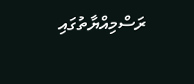ރަސްމިއްޔާތުގައި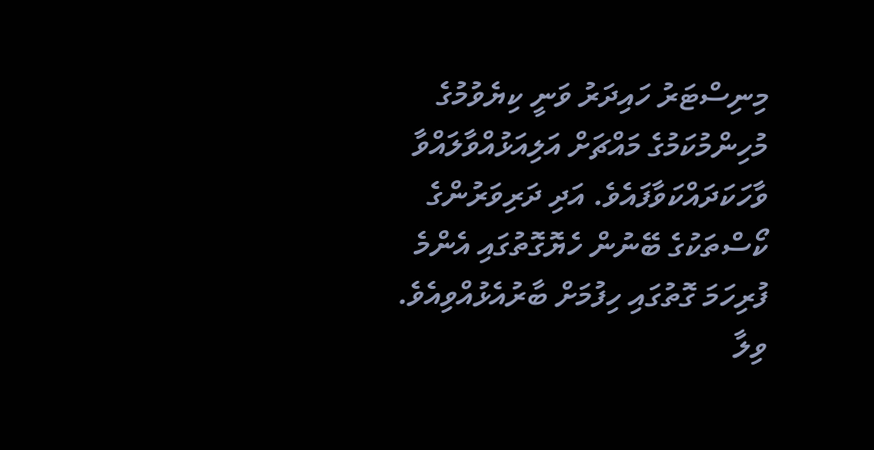މިނިސްޓަރު ހައިދަރު ވަނީ ކިޔެވުމުގެ މުހިންމުކަމުގެ މައްޗަށް އަލިއަޅުއްވާލައްވާ ވާހަކަދައްކަވާފައެވެ. އަދި ދަރިވަރުންގެ ކޯސްތަކުގެ ބޭނުން ހެޔޮގޮތުގައި އެންމެ ފުރިހަމަ ގޮތުގައި ހިފުމަށް ބާރުއެޅުއްވިއެވެ.
ވިލާ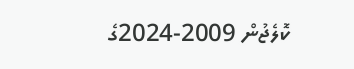ކޮލެޖުން 2009-2024ގެ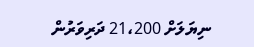ނިޔަލަށް 21،200 ދަރިވަރުން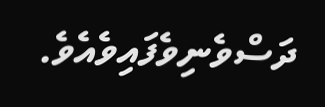ދަސްވެނިވެފައިވެއެވެ.